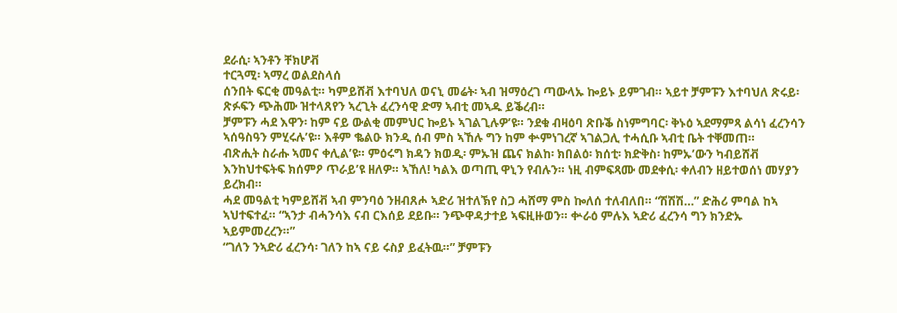ደራሲ፡ ኣንቶን ቸክሆቭ
ተርጓሚ፡ ኣማረ ወልደስላሰ
ሰንበት ፍርቂ መዓልቲ። ካምይሸቭ እተባህለ ወናኒ መሬት፡ ኣብ ዝማዕረገ ጣውላኡ ኰይኑ ይምገብ። ኣይተ ቻምፑን እተባህለ ጽሩይ፡ ጽፉፍን ጭሕሙ ዝተላጸየን ኣረጊት ፈረንሳዊ ድማ ኣብቲ መኣዱ ይቕረብ።
ቻምፑን ሓደ እዋን፡ ከም ናይ ውልቂ መምህር ኰይኑ ኣገልጊሉዎ’ዩ። ንደቁ ብዛዕባ ጽቡቕ ስነምግባር፡ ቅኑዕ ኣደማምጻ ልሳነ ፈረንሳን ኣሰዓስዓን ምሂሩሉ’ዩ። እቶም ቈልዑ ክንዲ ሰብ ምስ ኣኸሉ ግን ከም ቍምነገረኛ ኣገልጋሊ ተሓሲቡ ኣብቲ ቤት ተቐመጠ።
ብጽሒት ስራሑ ኣመና ቀሊል’ዩ። ምዕሩግ ክዳን ክወዲ፡ ምኡዝ ጨና ክልከ፡ ክበልዕ፡ ክሰቲ፡ ክድቅስ፡ ከምኡ’ውን ካብይሸቭ እንከህተፍትፍ ክሰምዖ ጥራይ’ዩ ዘለዎ። ኣኸለ! ካልእ ወጣጢ ዋኒን የብሉን። ነዚ ብምፍጻሙ መደቀሲ፡ ቀለብን ዘይተወሰነ መሃያን ይረክብ።
ሓደ መዓልቲ ካምይሸቭ ኣብ ምንባዕ ንዘብጸሖ ኣድሪ ዝተለኽየ ስጋ ሓሸማ ምስ ኰለሰ ተለብለበ። “ሽሽሽ…” ድሕሪ ምባል ከኣ ኣህተፍተፈ። “ኣንታ ብሓንሳእ ናብ ርእሰይ ደይቡ። ንጭዋዳታተይ ኣፍዚዙወን። ቍራዕ ምሉእ ኣድሪ ፈረንሳ ግን ክንድኡ ኣይምመረረን።”
“ገለን ንኣድሪ ፈረንሳ፡ ገለን ከኣ ናይ ሩስያ ይፈትዉ።” ቻምፑን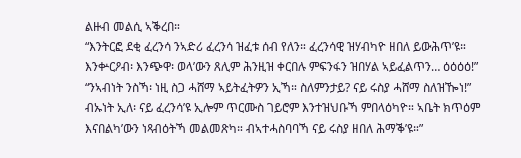ልዙብ መልሲ ኣቕረበ።
“እንትርፎ ደቂ ፈረንሳ ንኣድሪ ፈረንሳ ዝፈቱ ሰብ የለን። ፈረንሳዊ ዝሃብካዮ ዘበለ ይውሕጥ’ዩ። እንቍርዖብ፡ እንጭዋ፡ ወላ’ውን ጸሊም ሕንዚዝ ቀርበሉ ምፍንፋን ዝበሃል ኣይፈልጥን… ዕዕዕዕ!”
“ንኣብነት ንስኻ፡ ነዚ ስጋ ሓሸማ ኣይትፈትዎን ኢኻ። ስለምንታይ? ናይ ሩስያ ሓሸማ ስለዝዀነ!” ብኡነት ኢለ፡ ናይ ፈረንሳ’ዩ ኢሎም ጥርሙስ ገይሮም እንተዝህቡኻ ምበላዕካዮ። ኣቤት ክጥዕም እናበልካ’ውን ነጻብዕትኻ መልመጽካ። ብኣተሓስባባኻ ናይ ሩስያ ዘበለ ሕማቕ’ዩ።”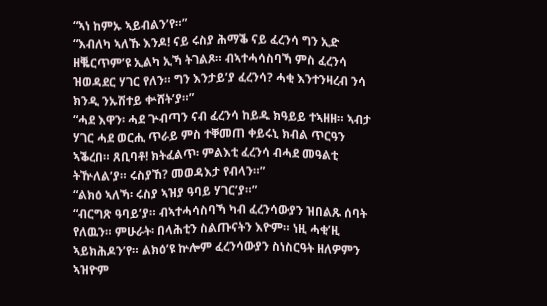“ኣነ ከምኡ ኣይብልን’የ።”
“እብለካ ኣለኹ እንዶ! ናይ ሩስያ ሕማቕ ናይ ፈረንሳ ግን ኢድ ዘቘርጥም’ዩ ኢልካ ኢኻ ትገልጾ። ብኣተሓሳስባኻ ምስ ፈረንሳ ዝወዳደር ሃገር የለን። ግን እንታይ’ያ ፈረንሳ? ሓቂ እንተንዛረብ ንሳ ክንዲ ንኡሽተይ ቍሸት’ያ።”
“ሓደ እዋን፡ ሓደ ጕብጣን ናብ ፈረንሳ ከይዱ ክዓይይ ተኣዘዘ። ኣብታ ሃገር ሓደ ወርሒ ጥራይ ምስ ተቐመጠ ቀይሩኒ ክብል ጥርዓን ኣቕረበ። ጸቢባቶ! ክትፈልጥ፡ ምልእቲ ፈረንሳ ብሓደ መዓልቲ ትዅለል’ያ። ሩስያኸ? መወዳእታ የብላን።”
“ልክዕ ኣለኻ፡ ሩስያ ኣዝያ ዓባይ ሃገር’ያ።”
“ብርግጽ ዓባይ’ያ። ብኣተሓሳስባኻ ካብ ፈረንሳውያን ዝበልጹ ሰባት የለዉን። ምሁራት፡ በላሕቲን ስልጡናትን እዮም። ነዚ ሓቂ’ዚ ኣይክሕዶን’የ። ልክዕ’ዩ ኵሎም ፈረንሳውያን ስነስርዓት ዘለዎምን ኣዝዮም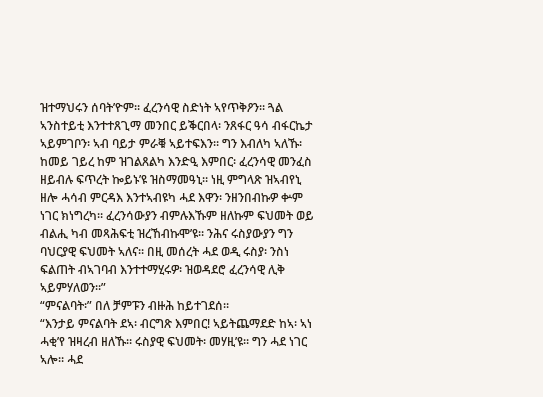ዝተማህሩን ሰባት’ዮም። ፈረንሳዊ ስድነት ኣየጥቅዖን። ጓል ኣንስተይቲ እንተተጸጊማ መንበር ይቕርበላ፡ ንጸፋር ዓሳ ብፋርኬታ ኣይምገቦን፡ ኣብ ባይታ ምራቑ ኣይተፍእን። ግን እብለካ ኣለኹ፡ ከመይ ገይረ ከም ዝገልጸልካ እንድዒ እምበር፡ ፈረንሳዊ መንፈስ ዘይብሉ ፍጥረት ኰይኑ’ዩ ዝስማመዓኒ። ነዚ ምግላጽ ዝኣብየኒ ዘሎ ሓሳብ ምርዳእ እንተኣብዩካ ሓደ እዋን፡ ንዘንበብኩዎ ቍም ነገር ክነግረካ። ፈረንሳውያን ብምሉእኹም ዘለኩም ፍህመት ወይ ብልሒ ካብ መጻሕፍቲ ዝረኸብኩሞ’ዩ። ንሕና ሩስያውያን ግን ባህርያዊ ፍህመት ኣለና። በዚ መሰረት ሓደ ወዲ ሩስያ፡ ንስነ ፍልጠት ብኣገባብ እንተተማሂሩዎ፡ ዝወዳደሮ ፈረንሳዊ ሊቅ ኣይምሃለወን።”
“ምናልባት፡” በለ ቻምፑን ብዙሕ ከይተገደሰ።
“እንታይ ምናልባት ደኣ፡ ብርግጽ እምበር! ኣይትጨማደድ ከኣ፡ ኣነ ሓቂ’የ ዝዛረብ ዘለኹ። ሩስያዊ ፍህመት፡ መሃዚ’ዩ። ግን ሓደ ነገር ኣሎ። ሓደ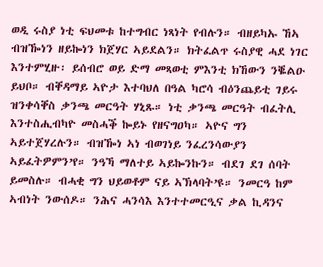ወዲ ሩስያ ነቲ ፍህመቱ ከተግብር ነጻነት የብሉን። ብዘይካኡ ኸኣ ብዝዀነን ዘይኰነን ክጀሃር ኣይደልን። ክትፈልጥ ሩስያዊ ሓደ ነገር እንተምሂዙ፡ ይሰብሮ ወይ ድማ መጻወቲ ምእንቲ ክኸውን ንቘልዑ ይህቦ። ብቐዳማይ ኣዮታ እተባህለ በዓል ካሮሳ ብዕንጨይቲ ገይሩ ዝንቀሳቐስ ቃንጫ መርዓት ሃኒጹ። ነቲ ቃንጫ መርዓት ብፈትሊ እንተስሒብካዮ መስሓቕ ኰይኑ የዘናግዐካ። ኣዮና ግን ኣይተጀሃረሉን። ብዝዀነ ኣነ ብወገነይ ንፈረንሳውያን ኣይፈትዎምን’የ። ንዓኻ ማለተይ ኣይኰንኩን። ብደገ ደገ ሰባት ይመስሉ። ብሓቂ ግን ህይወቶም ናይ ኣኽላባት’ዩ። ንመርዓ ከም ኣብነት ንውሰዶ። ንሕና ሓንሳእ እንተተመርዒና ቃል ኪዳንና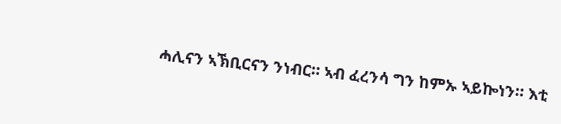ሓሊናን ኣኽቢርናን ንነብር። ኣብ ፈረንሳ ግን ከምኡ ኣይኰነን። እቲ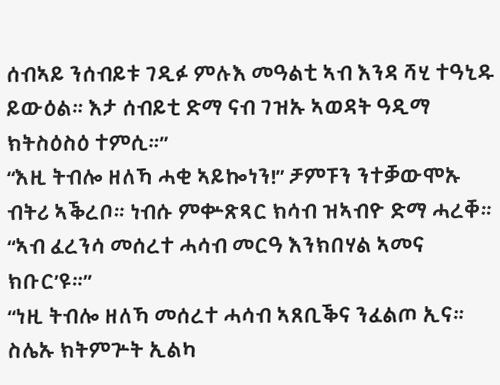ሰብኣይ ንሰብይቱ ገዲፉ ምሉእ መዓልቲ ኣብ እንዳ ሻሂ ተዓኒዱ ይውዕል። እታ ሰብይቲ ድማ ናብ ገዝኡ ኣወዳት ዓዲማ ክትስዕስዕ ተምሲ።”
“እዚ ትብሎ ዘለኻ ሓቂ ኣይኰነን!” ቻምፑን ንተቓውሞኡ ብትሪ ኣቕረቦ። ነብሱ ምቍጽጻር ክሳብ ዝኣብዮ ድማ ሓረቐ። “ኣብ ፈረንሳ መሰረተ ሓሳብ መርዓ እንክበሃል ኣመና ክቡር’ዩ።”
“ነዚ ትብሎ ዘለኻ መሰረተ ሓሳብ ኣጸቢቕና ንፈልጦ ኢና። ስሌኡ ክትምጕት ኢልካ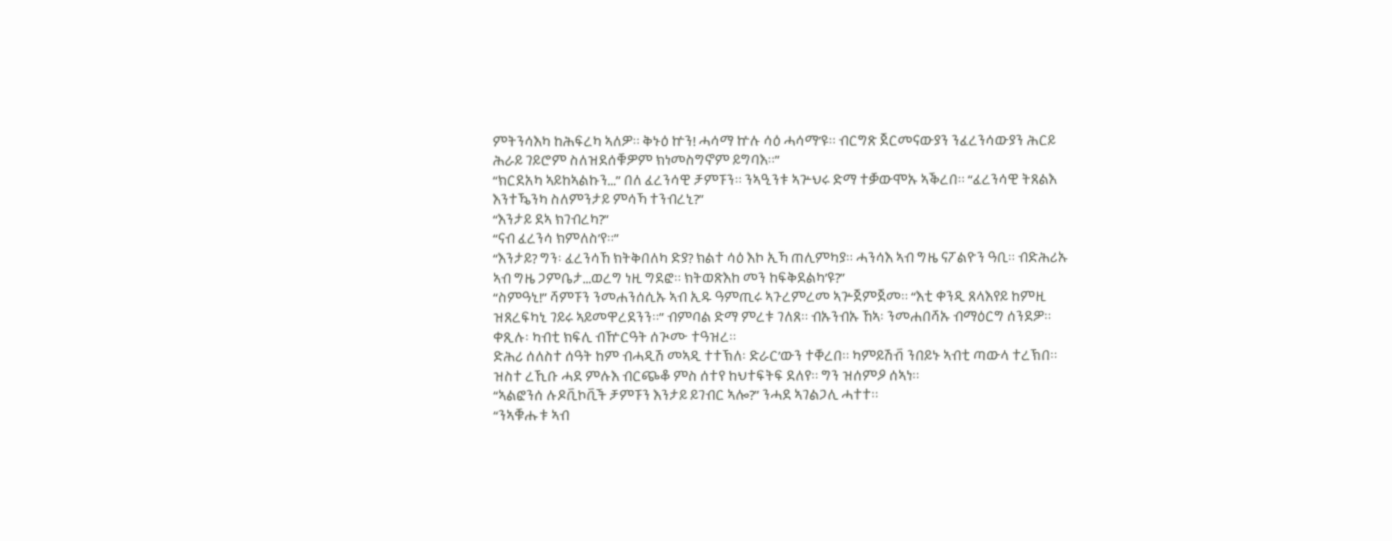ምትንሳእካ ከሕፍረካ ኣለዎ። ቅኑዕ ኵን! ሓሳማ ኵሉ ሳዕ ሓሳማ’ዩ። ብርግጽ ጀርመናውያን ንፈረንሳውያን ሕርይ ሕራይ ገይሮም ስለዝደሰቑዎም ክነመስግኖም ይግባእ።”
“ክርደአካ ኣይከኣልኩን…” በለ ፈረንሳዊ ቻምፑን። ንኣዒንቱ ኣጕህሩ ድማ ተቓውሞኡ ኣቕረበ። “ፈረንሳዊ ትጸልእ እንተዄንካ ስለምንታይ ምሳኻ ተንብረኒ?”
“እንታይ ደኣ ክገብረካ?”
“ናብ ፈረንሳ ክምለስ’የ።”
“እንታይ? ግን፡ ፈረንሳኸ ክትቅበለካ ድያ? ክልተ ሳዕ እኮ ኢኻ ጠሊምካያ። ሓንሳእ ኣብ ግዜ ናፖልዮን ዓቢ። ብድሕሪኡ ኣብ ግዜ ጋምቤታ…ወረግ ነዚ ግደፎ። ክትወጽእከ መን ከፍቅደልካ’ዩ?”
“ስምዓኒ!” ሻምፑን ንመሐንሰሲኡ ኣብ ኢዱ ዓምጢሩ ኣጉረምረመ ኣጕጀምጀመ። “እቲ ቀንዲ ጸላእየይ ከምዚ ዝጸረፍካኒ ገይሩ ኣይመዋረደንን።” ብምባል ድማ ምረቱ ገለጸ። ብኡንብኡ ኸኣ፡ ንመሐበሻኡ ብማዕርግ ሰንደዎ። ቀጺሉ፡ ካብቲ ክፍሊ ብዅርዓት ሰጒሙ ተዓዝረ።
ድሕሪ ሰለስተ ሰዓት ከም ብሓዲሽ መኣዲ ተተኽለ፡ ድራር’ውን ተቐረበ። ካምይሽቭ ንበይኑ ኣብቲ ጣውላ ተረኽበ። ዝስተ ረኺቡ ሓደ ምሉእ ብርጭቆ ምስ ሰተየ ከህተፍትፍ ደለየ። ግን ዝሰምዖ ሰኣነ።
“ኣልፎንሰ ሉዶቪኮቪች ቻምፑን እንታይ ይገብር ኣሎ?” ንሓደ ኣገልጋሊ ሓተተ።
“ንኣቑሑቱ ኣብ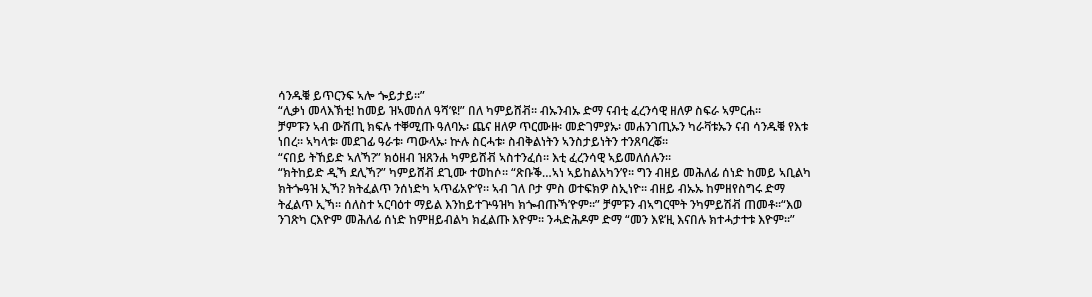ሳንዱቑ ይጥርንፍ ኣሎ ጐይታይ።”
“ሊቃነ መላእኽቲ! ከመይ ዝኣመሰለ ዓሻ’ዩ!” በለ ካምይሸቭ። ብኡንብኡ ድማ ናብቲ ፈረንሳዊ ዘለዎ ስፍራ ኣምርሐ።
ቻምፑን ኣብ ውሽጢ ክፍሉ ተቐሚጡ ዓለባኡ፡ ጨና ዘለዎ ጥርሙዙ፡ መድገምያኡ፡ መሐንገጢኡን ካራቫቱኡን ናብ ሳንዱቑ የእቱ ነበረ። ኣካላቱ፡ መደገፊ ዓራቱ፡ ጣውላኡ፡ ኵሉ ስርሓቱ፡ ስብቅልነትን ኣንስታይነትን ተንጸባረቖ።
“ናበይ ትኸይድ ኣለኻ?” ክዕዘብ ዝጸንሐ ካምይሸቭ ኣስተንፈሰ። እቲ ፈረንሳዊ ኣይመለሰሉን።
“ክትከይድ ዲኻ ደሊኻ?” ካምይሸቭ ደጊሙ ተወከሶ። “ጽቡቕ…ኣነ ኣይከልአካን’የ። ግን ብዘይ መሕለፊ ሰነድ ከመይ ኣቢልካ ክትጐዓዝ ኢኻ? ክትፈልጥ ንሰነድካ ኣጥፊአዮ’የ። ኣብ ገለ ቦታ ምስ ወተፍክዎ ስኢነዮ። ብዘይ ብኡኡ ከምዘየስግሩ ድማ ትፈልጥ ኢኻ። ሰለስተ ኣርባዕተ ማይል እንከይተጕዓዝካ ክጐብጡኻ’ዮም።” ቻምፑን ብኣግርሞት ንካምይሽቭ ጠመቶ።“እወ ንገጽካ ርእዮም መሕለፊ ሰነድ ከምዘይብልካ ክፈልጡ እዮም። ንሓድሕዶም ድማ “መን እዩ’ዚ እናበሉ ክተሓታተቱ እዮም።”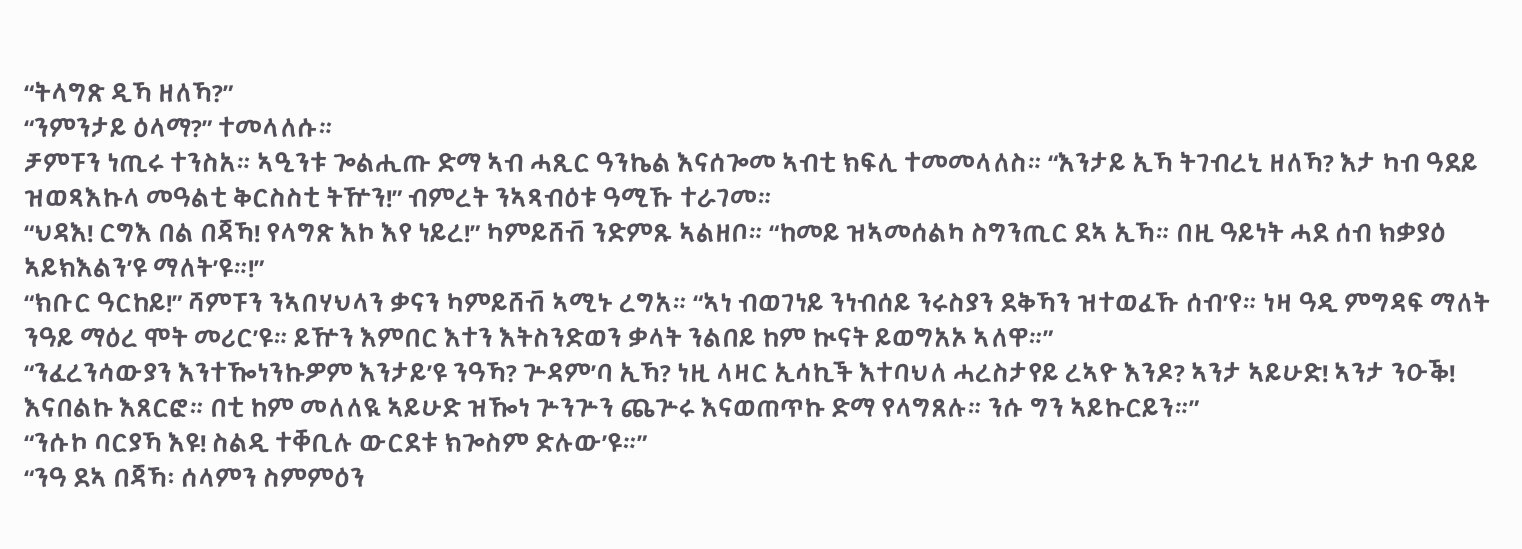“ትላግጽ ዲኻ ዘለኻ?”
“ንምንታይ ዕላማ?” ተመላለሱ።
ቻምፑን ነጢሩ ተንስአ። ኣዒንቱ ጐልሒጡ ድማ ኣብ ሓጺር ዓንኬል እናሰጐመ ኣብቲ ክፍሊ ተመመላለስ። “እንታይ ኢኻ ትገብረኒ ዘለኻ? እታ ካብ ዓደይ ዝወጻእኩላ መዓልቲ ቅርስስቲ ትዅን!” ብምረት ንኣጻብዕቱ ዓሚኹ ተራገመ።
“ህዳእ! ርግእ በል በጃኻ! የላግጽ እኮ እየ ነይረ!” ካምይሸቭ ንድምጹ ኣልዘቦ። “ከመይ ዝኣመሰልካ ስግንጢር ደኣ ኢኻ። በዚ ዓይነት ሓደ ሰብ ክቃያዕ ኣይክእልን’ዩ ማለት’ዩ።!”
“ክቡር ዓርከይ!” ሻምፑን ንኣበሃህላን ቃናን ካምይሸቭ ኣሚኑ ረግአ። “ኣነ ብወገነይ ንነብሰይ ንሩስያን ደቅኻን ዝተወፈኹ ሰብ’የ። ነዛ ዓዲ ምግዳፍ ማለት ንዓይ ማዕረ ሞት መሪር’ዩ። ይዅን እምበር እተን እትስንድወን ቃላት ንልበይ ከም ኲናት ይወግአኦ ኣለዋ።”
“ንፈረንሳውያን እንተዀነንኩዎም እንታይ’ዩ ንዓኻ? ጕዳም’ባ ኢኻ? ነዚ ላዛር ኢሳኪች እተባህለ ሓረስታየይ ረኣዮ እንዶ? ኣንታ ኣይሁድ! ኣንታ ንዑቕ! እናበልኩ እጸርፎ። በቲ ከም መለለዪ ኣይሁድ ዝዀነ ጕንጕን ጨጕሩ እናወጠጥኩ ድማ የላግጸሉ። ንሱ ግን ኣይኩርይን።”
“ንሱኮ ባርያኻ እዩ! ስልዲ ተቐቢሉ ውርደቱ ክጐስም ድሉው’ዩ።”
“ንዓ ደኣ በጃኻ፡ ሰላምን ስምምዕን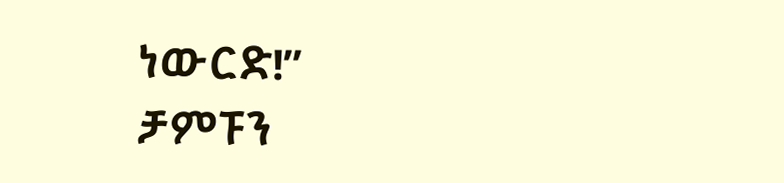ነውርድ!”
ቻምፑን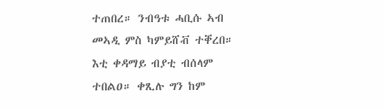ተጠበረ። ንብዓቱ ሓቢሱ ኣብ መኣዲ ምስ ካምይሸቭ ተቐረበ። እቲ ቀዳማይ ብያቲ ብሰላም ተበልዐ። ቀጺሉ ግን ከም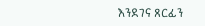እንደገና ጸርፊን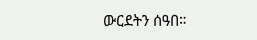ውርደትን ሰዓበ።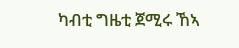ካብቲ ግዜቲ ጀሚሩ ኸኣ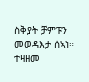ስቅያት ቻምፑን መወዳእታ ሰኣነ።
ተዛዘመ